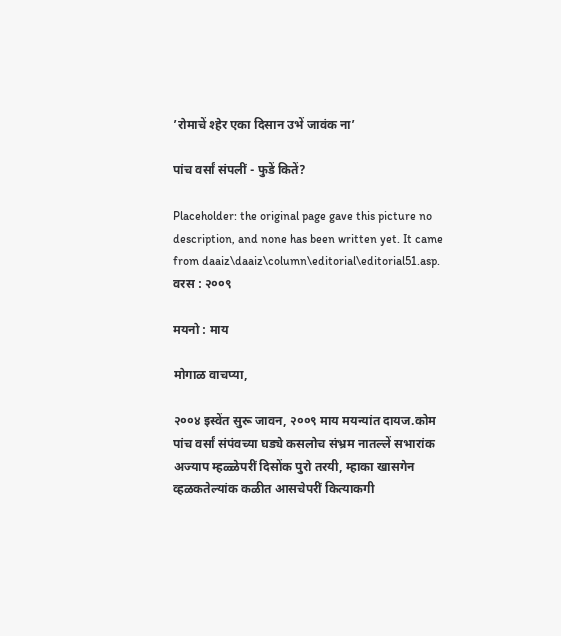’रोमाचें श्हेर एका दिसान उभें जावंक ना’

पांच वर्सां संपलीं - फुडें कितें?

Placeholder: the original page gave this picture no description, and none has been written yet. It came from daaiz\daaiz\column\editorial\editorial51.asp.
वरस : २००९

मयनो : माय

मोगाळ वाचप्या,

२००४ इस्वेंत सुरू जावन, २००९ माय मयन्यांत दायज.कोम पांच वर्सां संपंवच्या घड्ये कसलोच संभ्रम नात‌ल्लें सभारांक अज्याप म्हळ्ळेपरीं दिसोंक पुरो तर‌यी, म्हाका खासगेन व्हळकतेल्यांक कळीत आसचेपरीं कित्याक‌गी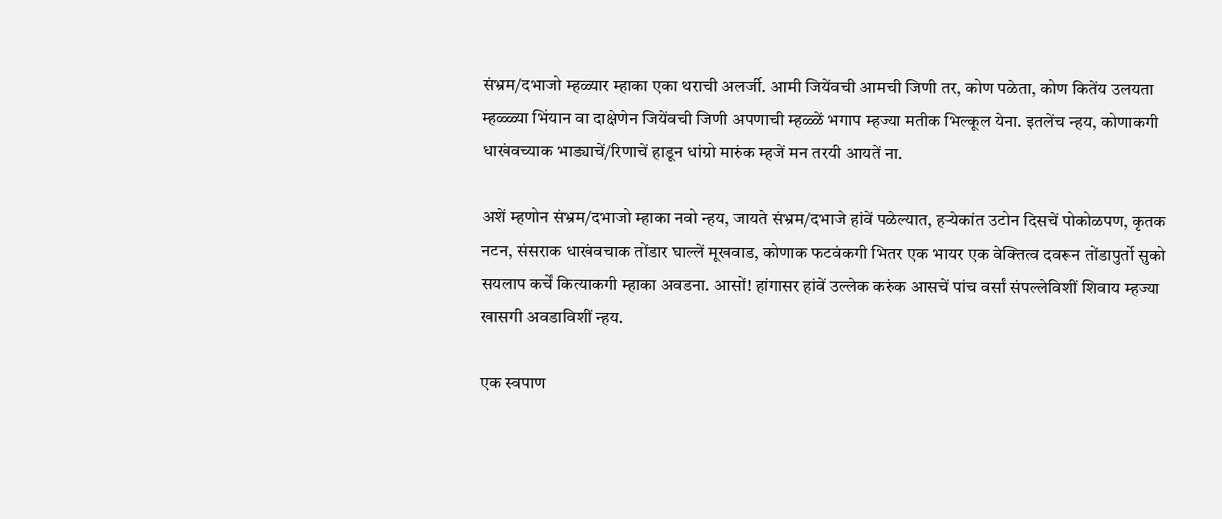संभ्रम/दभाजो म्हळ्यार म्हाका एका थराची अलर्जी. आमी जियेंवची आमची जिणी तर, कोण पळेता, कोण कितेंय उलयता म्हळ्ळ्या भिंयान वा दाक्षेणेन जियेंवची जिणी अपणाची म्हळ्ळें भगाप म्हज्या मतीक भिल्कूल येना. इतलेंच न्हय, कोणाक‌गी धाखंवच्याक भाड्याचें/रिणाचें हाडून धांग्रो मारुंक म्हजें मन तर‌यी आयतें ना.

अशें म्हणोन संभ्रम/दभाजो म्हाका नवो न्हय, जायते संभ्रम/दभाजे हांवें पळेल्यात, हऱ्येकांत उटोन दिसचें पोकोळ‌पण, कृतक नटन, संसराक धाखंवचाक तोंडार घाल्लें मूख‌वाड, कोणाक फटवंक‌गी भितर एक भायर एक वेक्तित्व दवरून तोंडापुर्तो सुको सयलाप कर्चें कित्याक‌गी म्हाका अवडना. आसों! हांगासर हांवें उल्लेक करुंक आसचें पांच वर्सां संप‌ल्लेविशीं शिवाय म्हज्या खासगी अवडाविशीं न्हय.

एक स्वपाण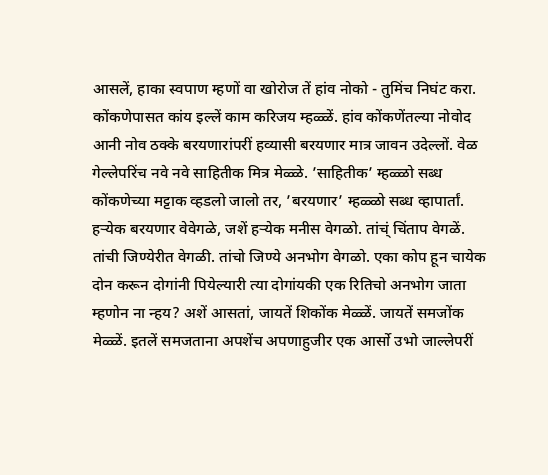आसलें, हाका स्वपाण म्हणों वा खोरोज तें हांव नोको - तुमिंच निघंट करा. कोंकणेपासत कांय इल्लें काम करिजय म्हळ्ळें. हांव कोंकणेंतल्या नोवोद आनी नोव ठक्के बरयणारांपरीं हव्यासी बरयणार मात्र जावन उदेल्लों. वेळ गेल्लेपरिंच नवे नवे साहितीक मित्र मेळ्ळे. ’साहितीक’ म्हळ्ळो सब्ध कोंकणेच्या मट्टाक व्हडलो जालो तर, ’बरयणार’ म्हळ्ळो सब्ध व्हापार्तां. हऱ्येक बरयणार वेवेगळे, जशें हऱ्येक मनीस वेगळो. तांच्ं चिंताप वेगळें. तांची जिण्येरीत वेगळी. तांचो जिण्ये अनभोग वेगळो. एका कोप हून चायेक दोन करून दोगांनी पियेल्यारी त्या दोगांयकी एक रितिचो अनभोग जाता म्हणोन ना न्हय? अशें आसतां, जायतें शिकोंक मेळ्ळें. जायतें समजोंक मेळ्ळें. इतलें समजताना अपशेंच अपणाहुजीर एक आर्सो उभो जाल्लेपरीं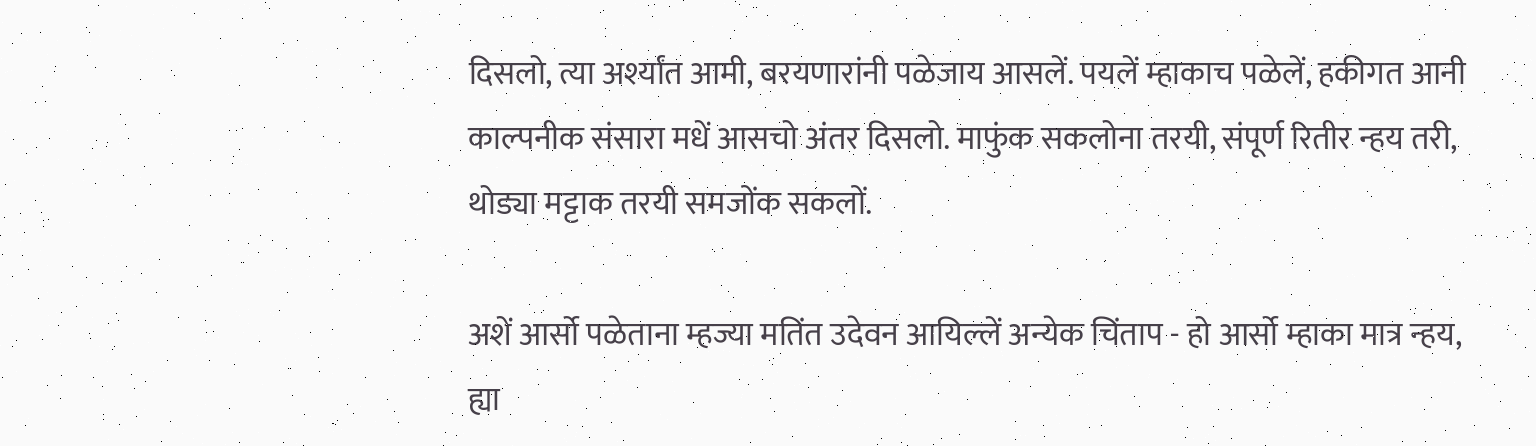दिसलो, त्या अर्श्यांत आमी, बरयणारांनी पळेजाय आसलें. पयलें म्हाकाच पळेलें, हकीगत आनी काल्पनीक संसारा मधें आसचो अंतर दिसलो. माफुंक सकलोना तर‌यी, संपूर्ण रितीर न्हय तरी, थोड्या मट्टाक तर‌यी समजोंक सकलों.

अशें आर्सो पळेताना म्हज्या मतिंत उदेवन आयिल्लें अन्येक चिंताप - हो आर्सो म्हाका मात्र न्हय, ह्या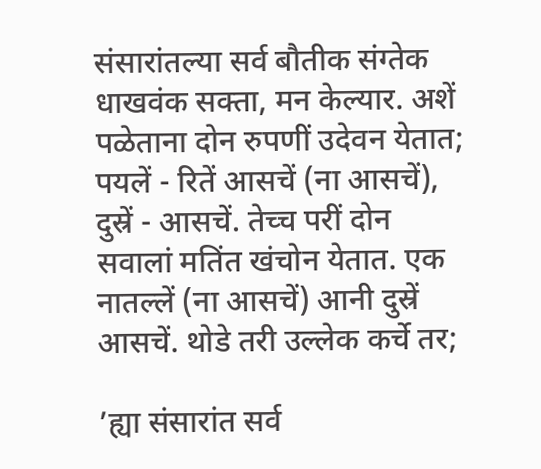संसारांतल्या सर्व बौतीक संग्तेक धाखवंक सक्ता, मन केल्यार. अशें पळेताना दोन रुपणीं उदेवन येतात; पयलें - रितें आसचें (ना आसचें), दुस्रें - आसचें. तेच्च परीं दोन सवालां मतिंत खंचोन येतात. एक नात‌ल्लें (ना आसचें) आनी दुस्रें आसचें. थोडे तरी उल्लेक कर्चे तर;

’ह्या संसारांत सर्व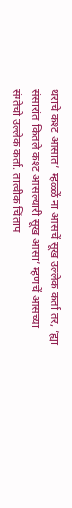थराचे कश्ट आसात’ म्हळ्ळें ना आसचें सूख उल्लेक कर्ता तर, ’ह्या संसारांत कितले कश्ट आसल्यारी सूख आसा’ म्हणचें आसच्या संग्तेचो उल्लेक कर्ता. तात्वीक चिंताप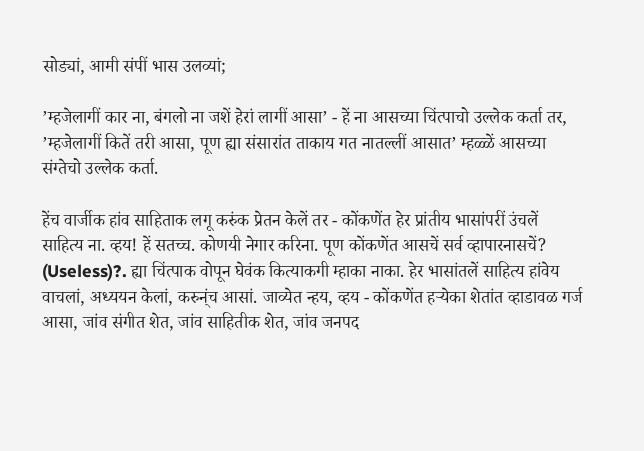सोड्यां, आमी संपीं भास उलव्यां;

’म्हजेलागीं कार ना, बंगलो ना जशें हेरां लागीं आसा’ - हें ना आसच्या चिंत्पाचो उल्लेक कर्ता तर, ’म्हजेलागीं कितें तरी आसा, पूण ह्या संसारांत ताकाय गत नात‌ल्लीं आसात’ म्हळ्ळें आसच्या संग्तेचो उल्लेक कर्ता.

हेंच वार्जीक हांव साहिताक लगू करुंक प्रेतन केलें तर - कोंकणेंत हेर प्रांतीय भासांपरीं उंचलें साहित्य ना. व्हय! हें सत‌च्च. कोण‌यी नेगार करिना. पूण कोंकणेंत आसचें सर्व व्हापार‌नासचें? (Useless)?. ह्या चिंत्पाक वोपून घेवंक कित्याक‌गी म्हाका नाका. हेर भासांतलें साहित्य हांवेय वाचलां, अध्ययन केलां, करुन्ंच आसां. जाव्येत न्हय, व्हय - कोंकणेंत हऱ्येका शेतांत व्हाडावळ गर्ज आसा, जांव संगीत शेत, जांव साहितीक शेत, जांव जनपद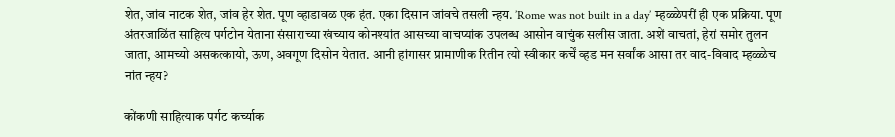शेत, जांव नाटक शेत, जांव हेर शेत. पूण व्हाडावळ एक हंत. एका दिसान जांवचे तसली न्हय. ’Rome was not built in a day’ म्हळ्ळेपरीं ही एक प्रक्रिया. पूण अंतर‌जाळिंत साहित्य पर्गटोन येताना संसाराच्या खंच्याय कोनश्यांत आसच्या वाचप्यांक उपलब्ध आसोन वाचुंक सलीस जाता. अशें वाचतां, हेरां समोर तुलन जाता, आमच्यो असकत्कायो, ऊण, अवगूण दिसोन येतात. आनी हांगासर प्रामाणीक रितीन त्यो स्वीकार कर्चें व्हड मन सर्वांक आसा तर वाद-विवाद म्हळ्ळेच नांत न्हय?

कोंकणी साहित्याक पर्गट कर्च्याक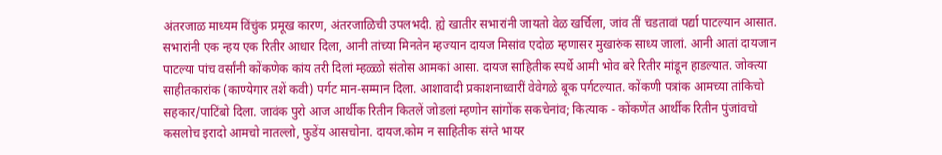अंतर‌जाळ माध्यम विंचुंक प्रमूख कारण, अंतर‌जाळिची उपलभदी. ह्ये खातीर सभारांनी जायतो वेळ खर्चिला, जांव तीं चडतावां पर्द्या पाटल्यान आसात. सभारांनी एक न्हय एक रितीर आधार दिला, आनी तांच्या मिनतेन म्हज्यान दायज मिसांव एदोळ म्हणासर मुखारुंक साध्य जालां. आनी आतां दायजान पाटल्या पांच वर्सांनी कोंकणेक कांय तरी दिलां म्हळ्ळो संतोस आमकां आसा. दायज साहितीक स्पर्धे आमी भोव बरे रितीर मांडून हाडल्यात. जोक्त्या साहीत‌कारांक (काण्येगार तशें कवी) पर्गट मान-सम्मान दिला. आशावादी प्रकाशनाध्वारीं वेवेगळे बूक पर्गटल्यात. कोंकणी पत्रांक आमच्या तांकिचो सहकार/पाटिंबो दिला. जावंक पुरो आज आर्थीक रितीन कितलें जोडलां म्हणोन सांगोंक सकचेनांव; कित्याक - कोंकणेंत आर्थीक रितीन पुंजांवचो कसलोच इरादो आमचो नात‌ल्लो, फुडेंय आसचोना. दायज.कोम न साहितीक संग्ते भायर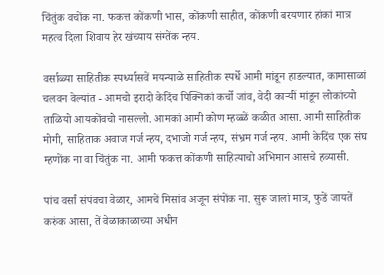चिंतुंक वचोंक ना. फकत्त कोंकणी भास, कोंकणी साहीत, कोंकणी बरयणार हांकां मात्र महत्व दिला शिवाय हेर खंच्याय संग्तेंक न्हय.

वर्साळ्या साहितीक स्पर्ध्यासवें मयन्याळे साहितीक स्पर्धे आमी मांडून हाडल्यात, कामासाळां चलवन वेल्यांत - आमचो इरादो केदिंच पिक्निकां कर्चो जांव, वेदी काऱ्यीं मांडून लोकांच्यो ताळियो आयकोंवचो नास‌ल्लो. आमकां आमी कोण म्हळ्ळें कळीत आसा. आमी साहितीक मोगी, साहिताक अवाज गर्ज न्हय, दभाजो गर्ज न्हय, संभ्रम गर्ज न्हय. आमी केदिंच एक संघ म्हणोंक ना वा चिंतुंक ना. आमी फकत्त कोंकणी साहित्याचो अभिमान आसचे हव्यासी.

पांच वर्सां संपंवचा वेळार, आमचें मिसांव अजून संपोंक ना. सुरू जालां मात्र, फुडें जायतें करुंक आसा, तें वेळाकाळाच्या अधीन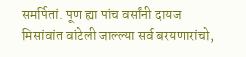समर्पितां. पूण ह्या पांच वर्सांनी दायज मिसांवांत वांटेली जाल्ल्या सर्व बरयणारांचो,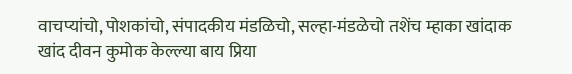वाचप्यांचो, पोशकांचो, संपादकीय मंडळिचो, सल्हा-मंडळेचो तशेंच म्हाका खांदाक खांद दीवन कुमोक केल्ल्या बाय प्रिया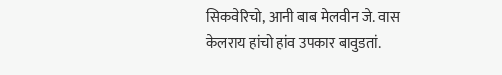सिकवेरिचो, आनी बाब मेलवीन जे. वास केलराय हांचो हांव उपकार बावुडतां.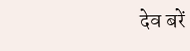देव बरें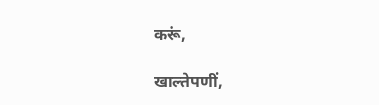करूं,

खाल्तेपणीं,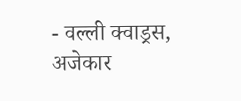- वल्ली क्वाड्रस, अजेकार